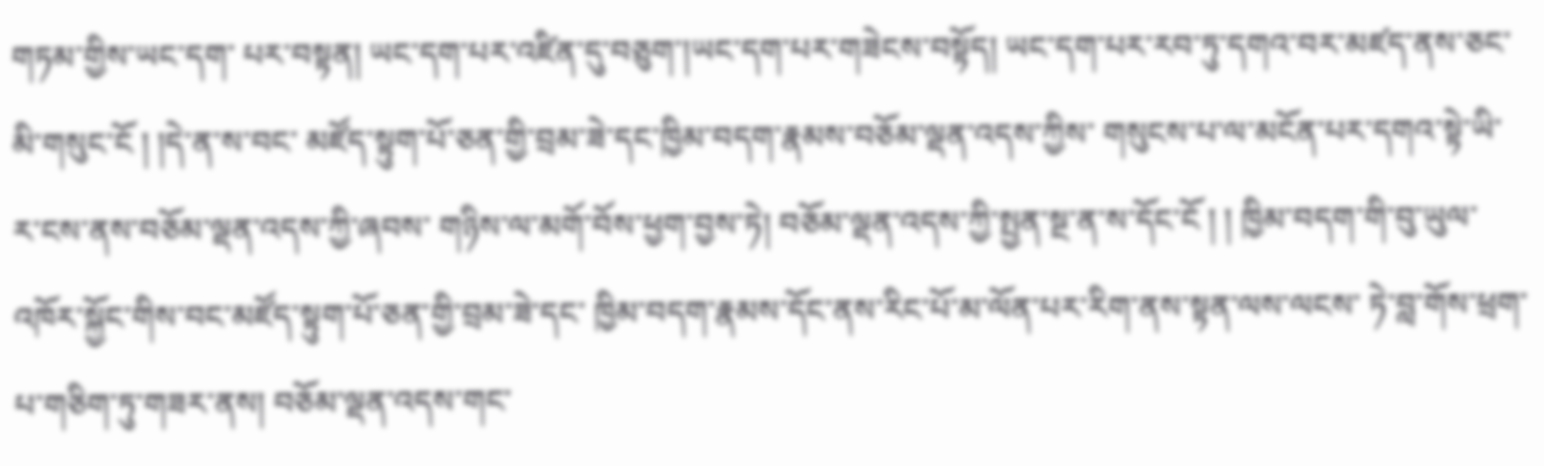གཏམ་གྱིས་ཡང་དག་ པར་བསྟན། ཡང་དག་པར་འཛིན་དུ་བཅུག་།ཡང་དག་པར་གཟེངས་བསྟོད། ཡང་དག་པར་རབ་ཏུ་དགའ་བར་མཛད་ནས་ཅང་མི་གསུང་ངོ ། །དེ་ན་ས་བང་ མཛོད་སྟུག་པོ་ཅན་གྱི་བྲམ་ཟེ་དང་ཁྱིམ་བདག་རྣམས་བཅོམ་ལྡན་འདས་ཀྱིས་ གསུངས་པ་ལ་མངོན་པར་དགའ་སྟེ་ཡི་ར་ངས་ནས་བཅོམ་ལྡན་འདས་ཀྱི་ཞབས་ གཉིས་ལ་མགོ་བོས་ཕྱག་བྱས་ཏེ། བཅོམ་ལྡན་འདས་ཀྱི་སྤྱན་སྔ་ན་ས་དོང་ངོ ། ། ཁྱིམ་བདག་གི་བུ་ཡུལ་འཁོར་སྐྱོང་གིས་བང་མཛོད་སྟུག་པོ་ཅན་གྱི་བྲམ་ཟེ་དང་ ཁྱིམ་བདག་རྣམས་དོང་ནས་རིང་པོ་མ་ལོན་པར་རིག་ནས་སྟན་ལས་ལངས་ ཏེ་བླ་གོས་ཕྲག་པ་གཅིག་ཏུ་གཟར་ནས། བཅོམ་ལྡན་འདས་གང་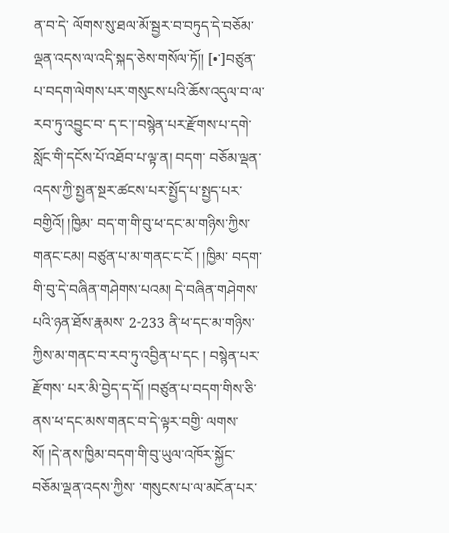ན་བ་དེ་ ལོགས་སུ་ཐལ་མོ་སྦྱར་བ་བཏུད་དེ་བཅོམ་ལྡན་འདས་ལ་འདི་སྐད་ཅེས་གསོལ་ཏོ།། [•་]བཙུན་པ་བདག་ལེགས་པར་གསུངས་པའི་ཆོས་འདུལ་བ་ལ་རབ་ཏུ་འབྱུང་བ་ ད་ང་།་བསྙེན་པར་རྫོགས་པ་དགེ་སློང་གི་དངོས་པོ་འཐོབ་པ་ལྟ་ན། བདག་ བཅོམ་ལྡན་འདས་ཀྱི་སྤྱན་སྔར་ཚངས་པར་སྤྱོད་པ་སྤྱད་པར་བགྱིའོ། །ཁྱིམ་ བད་ག་གི་བུ་ཕ་དང་མ་གཉིས་ཀྱིས་གནང་ངམ། བཙུན་པ་མ་གནང་ང་ངོ ། །ཁྱིམ་ བདག་གི་བུ་དེ་བཞིན་གཤེགས་པའམ། དེ་བཞིན་གཤེགས་པའི་ཉན་ཐོས་རྣམས་ 2-233 ནི་ཕ་དང་མ་གཉིས་ཀྱིས་མ་གནང་བ་རབ་ཏུ་འབྱིན་པ་དང ། བསྙེན་པར་རྫོགས་ པར་མི་བྱེད་ད་དོ། །བཙུན་པ་བདག་གིས་ཅི་ནས་ཕ་དང་མས་གནང་བ་དེ་ལྟར་བགྱི་ ལགས་སོ། །དེ་ནས་ཁྱིམ་བདག་གི་བུ་ཡུལ་འཁོར་སྐྱོང་བཅོམ་ལྡན་འདས་ཀྱིས་ ་གསུངས་པ་ལ་མངོན་པར་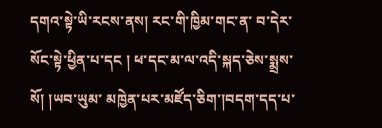དགའ་སྟེ་ཡི་རངས་ནས། རང་གི་ཁྱིམ་གང་ན་ བ་དེར་སོང་སྟེ་ཕྱིན་པ་དང ། ཕ་དང་མ་ལ་འདི་སྐད་ཅེས་སྨྲས་སོ། །ཡབ་ཡུམ་ མཁྱེན་པར་མཛོད་ཅིག་།བདག་དད་པ་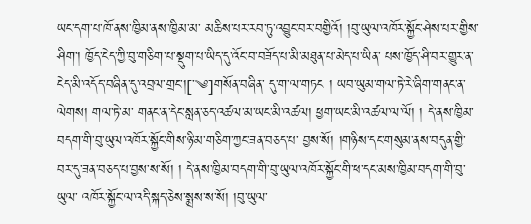ཡང་དག་པ་ཁོ་ནས་ཁྱིམ་ནས་ཁྱིམ་མ་ མཆིས་པར་རབ་ཏུ་འབྱུང་བར་བགྱིའོ། །བུ་ཡུལ་འཁོར་སྐྱོང་ཤེས་པར་གྱིས་ཤིག་། ཁྱོད་ངེད་ཀྱི་བུ་གཅིག་པ་སྡུག་པ་ཡིད་དུ་འོང་བ་བཟོད་པ་མི་མཐུན་པ་མེད་པ་ཡིན་ པས་ཁྱོད་ཤི་བར་གྱུར་ན་ངེད་མི་འདོད་བཞིན་དུ་འབྲལ་གྲང་།[་༄]གསོན་བཞིན་ དུ་ག་ལ་གཏང ། ཡབ་ཡུམ་གལ་ཏེ་རེ་ཞིག་གནང་ན་ལེགས། གལ་ཏེ་མ་ གནང་ན་དེང་སླན་ཅད་འཚལ་མ་ཡང་མི་འཚལ། ཕྱག་ཡང་མི་འཚལ་ལ་ལོ། ། དེ་ནས་ཁྱིམ་བདག་གི་བུ་ཡུལ་འཁོར་སྐྱོང་གིས་ཉི་མ་གཅིག་ཀྱང་ཟན་བཅད་པ་ བྱས་སོ། །གཉིས་དང་གསུམ་ནས་བདུན་གྱི་བར་དུ་ཟན་བཅད་པ་བྱས་ས་སོ། ། དེ་ནས་ཁྱིམ་བདག་གི་བུ་ཡུལ་འཁོར་སྐྱོང་གི་ཕ་དང་མས་ཁྱིམ་བདག་གི་བུ་ཡུལ་ འཁོར་སྐྱོང་ལ་འདི་སྐད་ཅེས་སྨྲས་ས་སོ། །བུ་ཡུལ་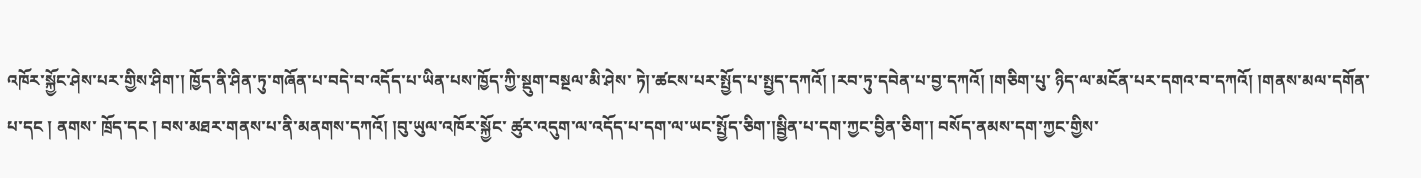འཁོར་སྐྱོང་ཤེས་པར་གྱིས་ཤིག་། ཁྱོད་ནི་ཤིན་ཏུ་གཞོན་པ་བདེ་བ་འདོད་པ་ཡིན་པས་ཁྱོད་ཀྱི་སྡུག་བསྔལ་མི་ཤེས་ ཏེ།་ཚངས་པར་སྤྱོད་པ་སྤྱད་དཀའོ། །རབ་ཏུ་དབེན་པ་བྱ་དཀའོ། །གཅིག་པུ་ ཉིད་ལ་མངོན་པར་དགའ་བ་དཀའོ། །གནས་མལ་དགོན་པ་དང ། ནགས་ ཁྲོད་དང ། བས་མཐར་གནས་པ་ནི་མནགས་དཀའོ། །བུ་ཡུལ་འཁོར་སྐྱོང་ ཚུར་འདུག་ལ་འདོད་པ་དག་ལ་ཡང་སྤྱོད་ཅིག་།སྦྱིན་པ་དག་ཀྱང་བྱིན་ཅིག་། བསོད་ནམས་དག་ཀྱང་གྱིས་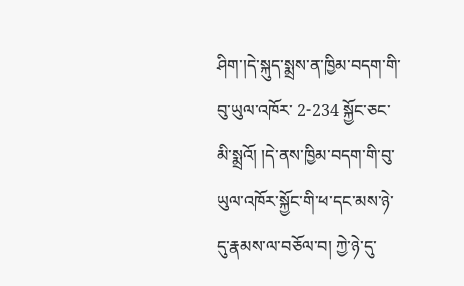ཤིག་།དེ་སྐུད་སྨྲས་ན་ཁྱིམ་བདག་གི་བུ་ཡུལ་འཁོར་ 2-234 སྐྱོང་ཅང་མི་སྨྲའོ། །དེ་ནས་ཁྱིམ་བདག་གི་བུ་ཡུལ་འཁོར་སྐྱོང་གི་ཕ་དང་མས་ཉེ་ དུ་རྣམས་ལ་བཅོལ་བ། ཀྱེ་ཉེ་དུ་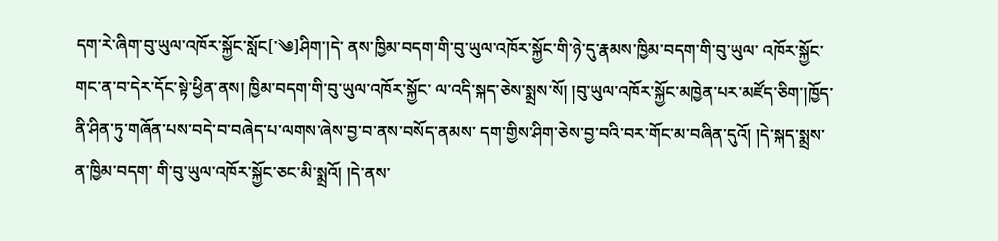དག་རེ་ཞིག་བུ་ཡུལ་འཁོར་སྐྱོང་སློང[་༄]ཤིག་།དེ་ ནས་ཁྱིམ་བདག་གི་བུ་ཡུལ་འཁོར་སྐྱོང་གི་ཉེ་དུ་རྣམས་ཁྱིམ་བདག་གི་བུ་ཡུལ་ འཁོར་སྐྱོང་གང་ན་བ་དེར་དོང་སྟེ་ཕྱིན་ནས། ཁྱིམ་བདག་གི་བུ་ཡུལ་འཁོར་སྐྱོང་ ལ་འདི་སྐད་ཅེས་སྨྲས་སོ། །བུ་ཡུལ་འཁོར་སྐྱོང་མཁྱེན་པར་མཛོད་ཅིག་།ཁྱོད་ ནི་ཤིན་ཏུ་གཞོན་པས་བདེ་བ་བཞེད་པ་ལགས་ཞེས་བྱ་བ་ནས་བསོད་ནམས་ དག་གྱིས་ཤིག་ཅེས་བྱ་བའི་བར་གོང་མ་བཞིན་དུའོ། །དེ་སྐད་སྨྲས་ན་ཁྱིམ་བདག་ གི་བུ་ཡུལ་འཁོར་སྐྱོང་ཅང་མི་སྨྲའོ། །དེ་ནས་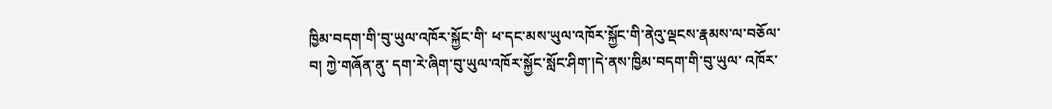ཁྱིམ་བདག་གི་བུ་ཡུལ་འཁོར་སྐྱོང་གི་ ཕ་དང་མས་ཡུལ་འཁོར་སྐྱོང་གི་ནེའུ་ལྡངས་རྣམས་ལ་བཅོལ་བ། ཀྱེ་གཞོན་ནུ་ དག་རེ་ཞིག་བུ་ཡུལ་འཁོར་སྐྱོང་སློང་ཤིག་།དེ་ནས་ཁྱིམ་བདག་གི་བུ་ཡུལ་ འཁོར་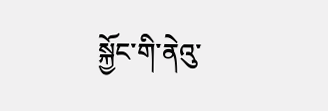སྐྱོང་གི་ནེའུ་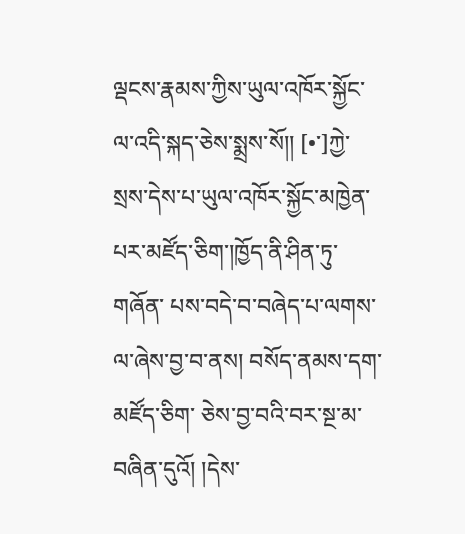ལྡངས་རྣམས་ཀྱིས་ཡུལ་འཁོར་སྐྱོང་ལ་འདི་སྐད་ཅེས་སྨྲས་སོ།། [•་]ཀྱེ་སྲས་དེས་པ་ཡུལ་འཁོར་སྐྱོང་མཁྱེན་པར་མཛོད་ཅིག་།ཁྱོད་ནི་ཤིན་ཏུ་གཞོན་ པས་བདེ་བ་བཞེད་པ་ལགས་ལ་ཞེས་བྱ་བ་ནས། བསོད་ནམས་དག་མཛོད་ཅིག་ ཅེས་བྱ་བའི་བར་སྔ་མ་བཞིན་དུའོ། །དེས་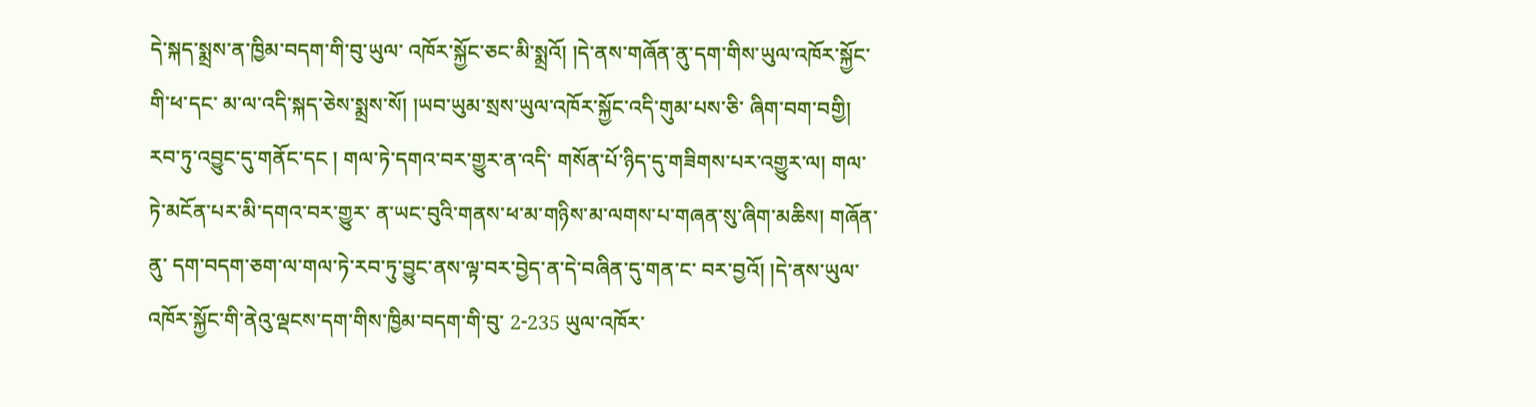དེ་སྐད་སྨྲས་ན་ཁྱིམ་བདག་གི་བུ་ཡུལ་ འཁོར་སྐྱོང་ཅང་མི་སྨྲའོ། །དེ་ནས་གཞོན་ནུ་དག་གིས་ཡུལ་འཁོར་སྐྱོང་གི་ཕ་དང་ མ་ལ་འདི་སྐད་ཅེས་སྨྲས་སོ། །ཡབ་ཡུམ་སྲས་ཡུལ་འཁོར་སྐྱོང་འདི་གུམ་པས་ཅི་ ཞིག་བག་བགྱི། རབ་ཏུ་འབྱུང་དུ་གནོང་དང ། གལ་ཏེ་དགའ་བར་གྱུར་ན་འདི་ གསོན་པོ་ཉིད་དུ་གཟིགས་པར་འགྱུར་ལ། གལ་ཏེ་མངོན་པར་མི་དགའ་བར་གྱུར་ ན་ཡང་བུའི་གནས་ཕ་མ་གཉིས་མ་ལགས་པ་གཞན་སུ་ཞིག་མཆིས། གཞོན་ནུ་ དག་བདག་ཅག་ལ་གལ་ཏེ་རབ་ཏུ་བྱུང་ནས་ལྟ་བར་བྱེད་ན་དེ་བཞིན་དུ་གན་ང་ བར་བྱའོ། །དེ་ནས་ཡུལ་འཁོར་སྐྱོང་གི་ནེའུ་ལྡངས་དག་གིས་ཁྱིམ་བདག་གི་བུ་ 2-235 ཡུལ་འཁོར་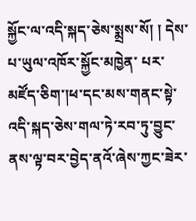སྐྱོང་ལ་འདི་སྐད་ཅེས་སྨྲས་སོ། ། དེས་པ་ཡུལ་འཁོར་སྐྱོང་མཁྱེན་ པར་མཛོད་ཅིག་།ཕ་དང་མས་གནང་སྟེ་འདི་སྐད་ཅེས་གལ་ཏེ་རབ་ཏུ་བྱུང་ ནས་ལྟ་བར་བྱེད་ནའོ་ཞེས་ཀྱང་ཟེར་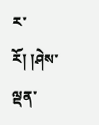ར་རོ། །ཤེས་ལྡན་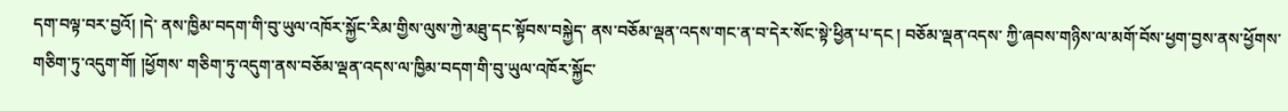དག་བལྟ་བར་བྱའོ། །དེ་ ནས་ཁྱིམ་བདག་གི་བུ་ཡུལ་འཁོར་སྐྱོང་རིམ་གྱིས་ལུས་ཀྱེ་མཐུ་དང་སྟོབས་བསྐྱེད་ ནས་བཅོམ་ལྡན་འདས་གང་ན་བ་དེར་སོང་སྟེ་ཕྱིན་པ་དང ། བཅོམ་ལྡན་འདས་ ཀྱི་ཞབས་གཉིས་ལ་མགོ་བོས་ཕྱག་བྱས་ནས་ཕྱོགས་གཅིག་ཏུ་འདུག་གོ། །ཕྱོགས་ གཅིག་ཏུ་འདུག་ནས་བཅོམ་ལྡན་འདས་ལ་ཁྱིམ་བདག་གི་བུ་ཡུལ་འཁོར་སྐྱོང་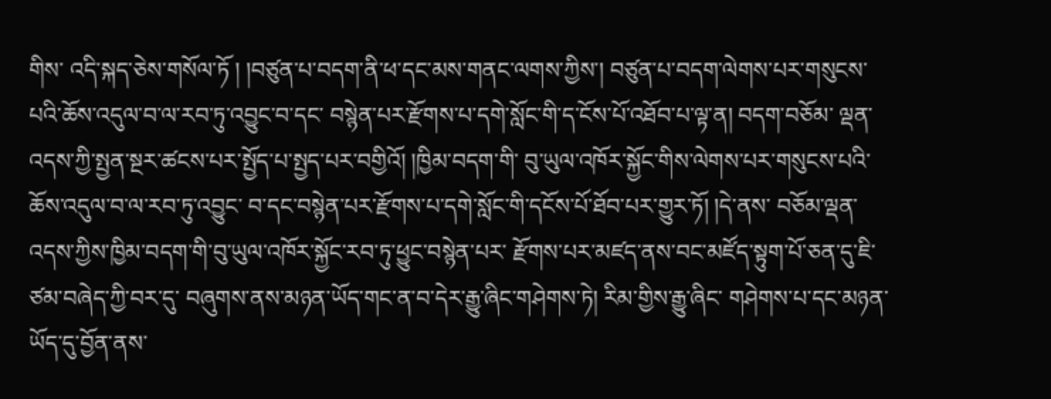གིས་ འདི་སྐད་ཅེས་གསོལ་ཏོ ། །བཙུན་པ་བདག་ནི་ཕ་དང་མས་གནང་ལགས་ཀྱིས་། བཙུན་པ་བདག་ལེགས་པར་གསུངས་པའི་ཆོས་འདུལ་བ་ལ་རབ་ཏུ་འབྱུང་བ་དང་ བསྙེན་པར་རྫོགས་པ་དགེ་སློང་གི་ད་ངོས་པོ་འཐོབ་པ་ལྟ་ན། བདག་བཅོམ་ ལྡན་འདས་ཀྱི་སྤྱན་སྔར་ཚངས་པར་སྤྱོད་པ་སྤྱད་པར་བགྱིའོ། །ཁྱིམ་བདག་གི་ བུ་ཡུལ་འཁོར་སྐྱོང་གིས་ལེགས་པར་གསུངས་པའི་ཆོས་འདུལ་བ་ལ་རབ་ཏུ་འབྱུང་ བ་དང་བསྙེན་པར་རྫོགས་པ་དགེ་སློང་གི་དངོས་པོ་ཐོབ་པར་གྱུར་ཏོ། །དེ་ནས་ བཅོམ་ལྡན་འདས་ཀྱིས་ཁྱིམ་བདག་གི་བུ་ཡུལ་འཁོར་སྐྱོང་རབ་ཏུ་ཕྱུང་བསྙེན་པར་ རྫོགས་པར་མཛད་ནས་བང་མཛོད་སྟུག་པོ་ཅན་དུ་ཇི་ཙམ་བཞེད་ཀྱི་བར་དུ་ བཞུགས་ནས་མཉན་ཡོད་གང་ན་བ་དེར་རྒྱུ་ཞིང་གཤེགས་ཏེ། རིམ་གྱིས་རྒྱུ་ཞིང་ གཤེགས་པ་དང་མཉན་ཡོད་དུ་བྱོན་ནས་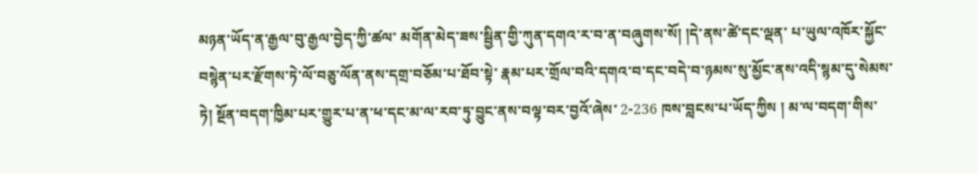མཉན་ཡོད་ན་རྒྱལ་བུ་རྒྱལ་བྱེད་ཀྱི་ཚལ་ མགོན་མེད་ཟས་སྦྱིན་གྱི་ཀུན་དགའ་ར་བ་ན་བཞུགས་སོ། །དེ་ནས་ཚེ་དང་ལྡན་ པ་ཡུལ་འཁོར་སྐྱོང་བསྙེན་པར་རྫོགས་ཏེ་ལོ་བཅུ་ལོན་ནས་དགྲ་བཅོམ་པ་ཐོབ་སྟེ་ རྣམ་པར་གྲོལ་བའི་དགའ་བ་དང་བདེ་བ་ཉམས་སུ་མྱོང་ནས་འདི་སྙམ་དུ་སེམས་ཏེ། སྔོན་བདག་ཁྱིམ་པར་གྱུར་པ་ན་ཕ་དང་མ་ལ་རབ་ཏུ་བྱུང་ནས་བལྟ་བར་བྱའོ་ཞེས་ 2-236 ཁས་བླངས་པ་ཡོད་ཀྱིས ། མ་ལ་བདག་གིས་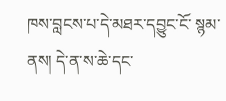ཁས་བླངས་པ་དེ་མཐར་དབྱུང་ངོ་ སྙམ་ནས། དེ་ན་ས་ཆེ་དང་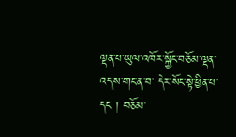ལྡན་པ་ཡུལ་འཁོར་སྐྱོང་བཅོམ་ལྡན་འདས་གང་ན་བ་ དེར་སོང་སྟེ་ཕྱིན་པ་དང ། བཅོམ་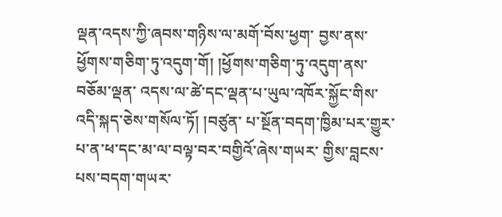ལྡན་འདས་ཀྱི་ཞབས་གཉིས་ལ་མགོ་བོས་ཕྱག་ བྱས་ནས་ཕྱོགས་གཅིག་ཏུ་འདུག་གོ། །ཕྱོགས་གཅིག་ཏུ་འདུག་ནས་བཅོམ་ལྡན་ འདས་ལ་ཚེ་དང་ལྡན་པ་ཡུལ་འཁོར་སྐྱོང་གིས་འདི་སྐད་ཅེས་གསོལ་ཏོ། །བཙུན་ པ་སྔོན་བདག་ཁྱིམ་པར་གྱུར་པ་ན་ཕ་དང་མ་ལ་བལྟ་བར་བགྱིའོ་ཞེས་གཡར་ གྱིས་བླངས་པས་བདག་གཡར་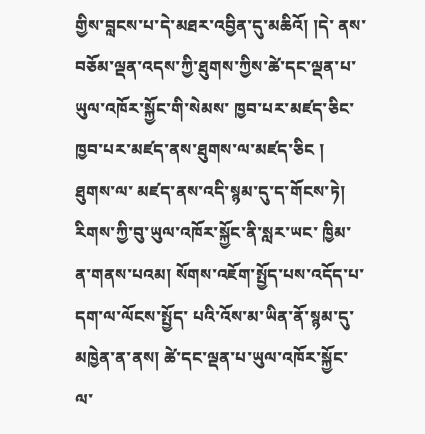གྱིས་བླངས་པ་དེ་མཐར་འབྱིན་དུ་མཆིའོ། །དེ་ ནས་བཅོམ་ལྡན་འདས་ཀྱི་ཐུགས་ཀྱིས་ཚེ་དང་ལྡན་པ་ཡུལ་འཁོར་སྐྱོང་གི་སེམས་ ཁྱབ་པར་མཛད་ཅིང་ཁྱབ་པར་མཛད་ནས་ཐུགས་ལ་མཛད་ཅིང ། ཐུགས་ལ་ མཛད་ནས་འདི་སྙམ་དུ་ད་གོངས་ཏེ། རིགས་ཀྱི་བུ་ཡུལ་འཁོར་སྐྱོང་ནི་སླར་ཡང་ ཁྱིམ་ན་གནས་པའམ། སོགས་འཇོག་སྤྱོད་པས་འདོད་པ་དག་ལ་ལོངས་སྤྱོད་ པའི་འོས་མ་ཡིན་ནོ་སྙམ་དུ་མཁྱེན་ན་ནས། ཚེ་དང་ལྡན་པ་ཡུལ་འཁོར་སྐྱོང་ལ་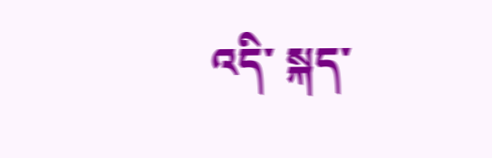འདི་ སྐད་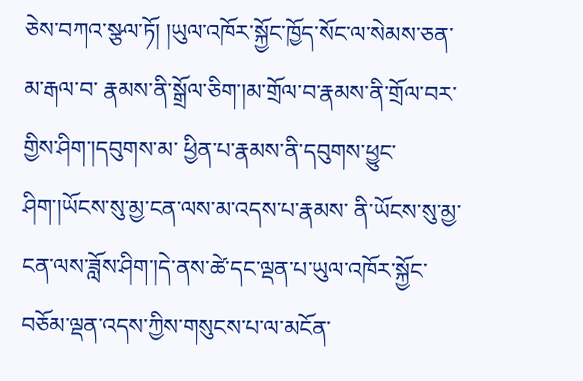ཅེས་བཀའ་སྩལ་ཏོ། །ཡུལ་འཁོར་སྐྱོང་ཁྱོད་སོང་ལ་སེམས་ཅན་མ་རྒལ་བ་ རྣམས་ནི་སྒྲོལ་ཅིག་།མ་གྲོལ་བ་རྣམས་ནི་གྲོལ་བར་གྱིས་ཤིག་།དབུགས་མ་ ཕྱིན་པ་རྣམས་ནི་དབུགས་ཕྱུང་ཤིག་།ཡོངས་སུ་མྱ་ངན་ལས་མ་འདས་པ་རྣམས་ ནི་ཡོངས་སུ་མྱ་ངན་ལས་ཟློས་ཤིག་།དེ་ནས་ཚེ་དང་ལྡན་པ་ཡུལ་འཁོར་སྐྱོང་ བཅོམ་ལྡན་འདས་ཀྱིས་གསུངས་པ་ལ་མངོན་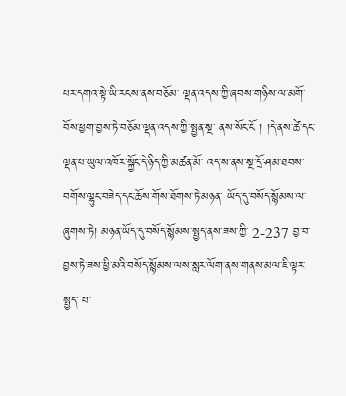པར་དགའ་སྟེ་ཡི་རངས་ནས་བཅོམ་ ལྡན་འདས་ཀྱི་ཞབས་གཉིས་ལ་མགོ་བོས་ཕྱག་བྱས་ཏེ་བཅོམ་ལྡན་འདས་ཀྱི་སྤྱན་སྔ་ ནས་སོང་ངོ ། །དེ་ནས་ཚེ་དང་ལྡན་པ་ཡུལ་འཁོར་སྐྱོང་དེ་ཉིད་ཀྱི་མཚན་མོ་ འད་ས་ནས་སྔ་དྲོ་ཤམ་ཐབས་བགོས་ལྷུང་བཟེད་དང་ཆོས་གོས་ཐོགས་ཏེ་མཉན་ ཡོད་དུ་བསོད་སྙོམས་ལ་ཞུགས་ཏེ། མཉན་ཡོད་དུ་བསོད་སྙོམས་སྤྱད་ནས་ཟས་ཀྱི་ 2-237 བྱ་བ་བྱས་ཏེ་ཟས་ཕྱི་མའི་བསོད་སྙོམས་ལས་སླར་ལོག་ནས་གནས་མལ་ཇི་ལྟར་སྤྱད་ པ་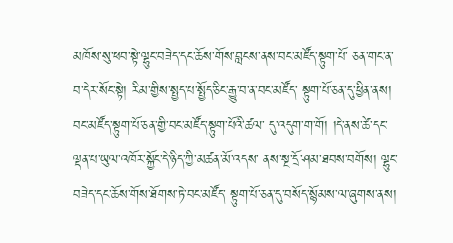མཁོས་སུ་ཕབ་སྟེ་ལྷུང་བཟེད་དང་ཆོས་གོས་བླངས་ནས་བང་མཛོད་སྟུག་པོ་ ཅན་གང་ན་བ་དེར་སོང་སྟེ། རིམ་གྱིས་སྤྱད་པ་སྤྱོད་ཅིང་རྒྱུ་བ་ན་བང་མཛོད་ སྟུག་པོ་ཅན་དུ་ཕྱིན་ནས། བང་མཛོད་སྟུག་པོ་ཅན་གྱི་བང་མཛོད་སྟུག་པོའི་ཚལ་ དུ་འདུག་ག་གོ། །དེ་ནས་ཚེ་དང་ལྡན་པ་ཡུལ་འཁོར་སྐྱོང་དེ་ཉིད་ཀྱི་མཚན་མོ་འདས་ ནས་སྔ་དྲོ་ཤམ་ཐབས་བགོས། ལྷུང་བཟེད་དང་ཆོས་གོས་ཐོགས་ཏེ་བང་མཛོད་ སྟུག་པོ་ཅན་དུ་བསོད་སྙོམས་ལ་ཞུགས་ནས།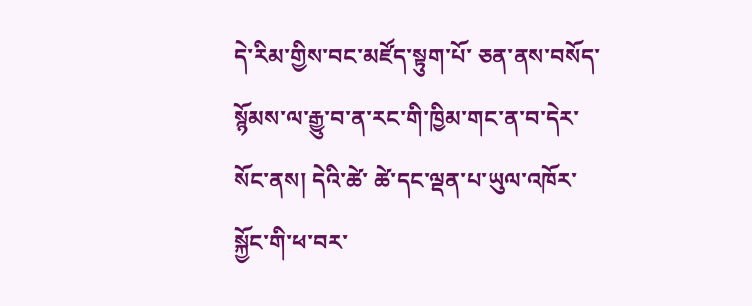དེ་རིམ་གྱིས་བང་མཛོད་སྟུག་པོ་ ཅན་ནས་བསོད་སྙོམས་ལ་རྒྱུ་བ་ན་རང་གི་ཁྱིམ་གང་ན་བ་དེར་སོང་ནས། དེའི་ཚེ་ ཚེ་དང་ལྡན་པ་ཡུལ་འཁོར་སྐྱོང་གི་ཕ་བར་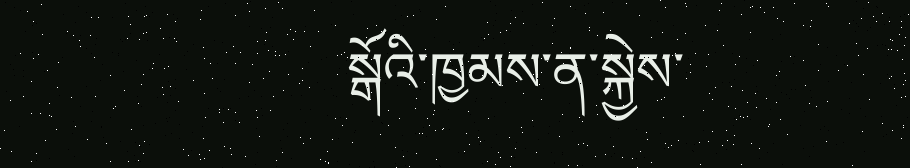སྒོའི་ཁྱམས་ན་སྐྱེས་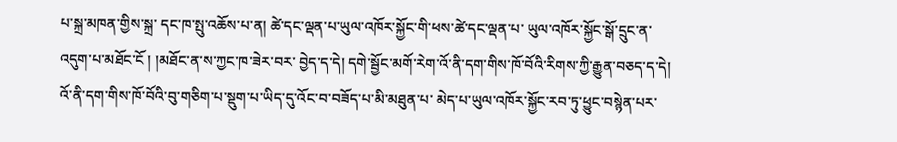པ་སྐྲ་མཁན་གྱིས་སྐྲ་ དང་ཁ་སྤུ་འཆོས་པ་ན། ཚེ་དང་ལྡན་པ་ཡུལ་འཁོར་སྐྱོང་གི་ཕས་ཚེ་དང་ལྡན་པ་ ཡུལ་འཁོར་སྐྱོང་སྒོ་དྲུང་ན་འདུག་པ་མཐོང་ངོ ། །མཐོང་ན་ས་ཀྱང་ཁ་ཟེར་བར་ བྱེད་ད་དེ། དགེ་སྦྱོང་མགོ་རེག་འོ་ནི་དག་གིས་ཁོ་བོའི་རིགས་ཀྱི་རྒྱུན་བཅད་ད་དེ། འོ་ནི་དག་གིས་ཁོ་བོའི་བུ་གཅིག་པ་སྡུག་པ་ཡིད་དུ་འོང་བ་བཟོད་པ་མི་མཐུན་པ་ མེད་པ་ཡུལ་འཁོར་སྐྱོང་རབ་ཏུ་ཕྱུང་བསྙེན་པར་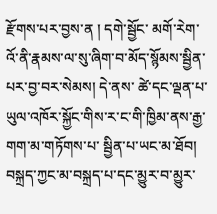རྫོགས་པར་བྱས་ན ། དགེ་སྦྱོང་ མགོ་རེག་འོ་ནི་རྣམས་ལ་སུ་ཞིག་བ་མོད་སྙོམས་སྦྱིན་པར་བྱ་བར་སེམས། དེ་ནས་ ཚེ་དང་ལྡན་པ་ཡུལ་འཁོར་སྐྱོང་གིས་ར་ང་གི་ཁྱིམ་ནས་རྒྱ་གག་མ་གཏོགས་པ་ སྦྱིན་པ་ཡང་མ་ཐོབ། བསྐྲད་ཀྱང་མ་བསྐྲད་པ་དང་མྱུར་བ་མྱུར་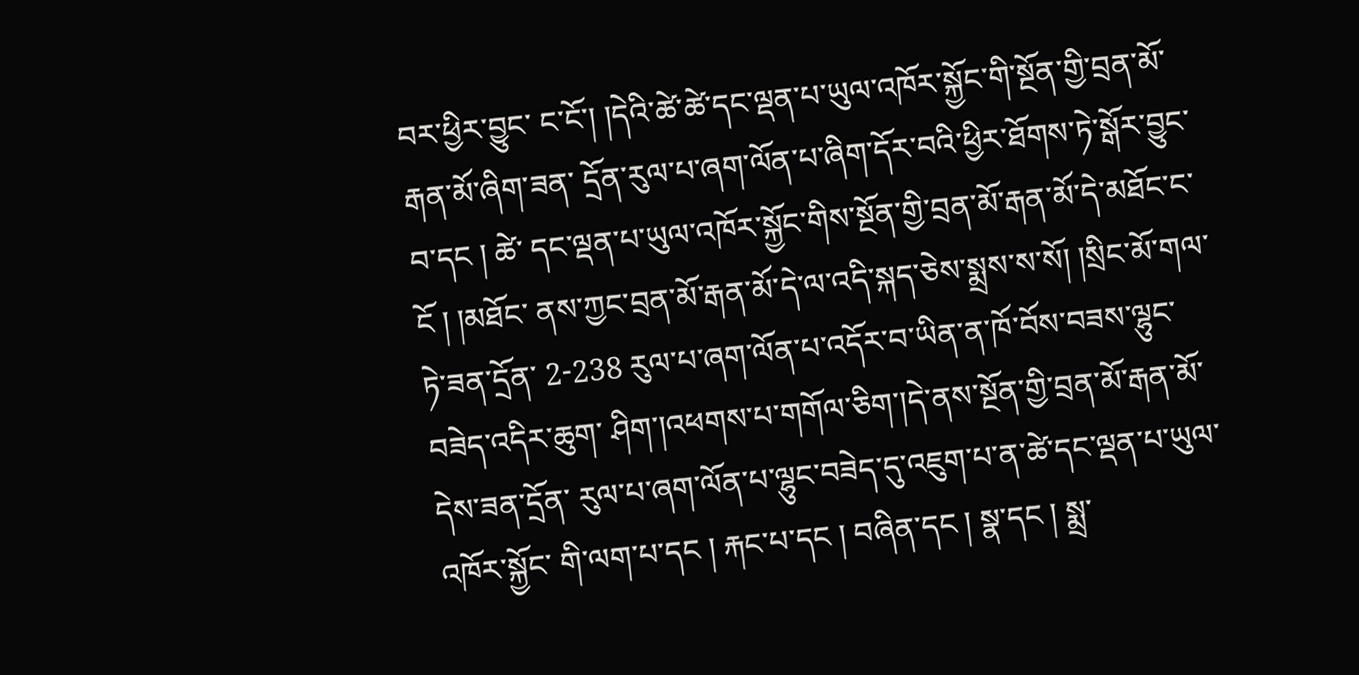བར་ཕྱིར་བྱུང་ ང་ངོ་། །དེའི་ཚེ་ཚེ་དང་ལྡན་པ་ཡུལ་འཁོར་སྐྱོང་གི་སྔོན་གྱི་བྲན་མོ་རྒན་མོ་ཞིག་ཟན་ དྲོན་རུལ་པ་ཞག་ལོན་པ་ཞིག་དོར་བའི་ཕྱིར་ཐོགས་ཏེ་སྒོར་བྱུང་བ་དང ། ཚེ་ དང་ལྡན་པ་ཡུལ་འཁོར་སྐྱོང་གིས་སྔོན་གྱི་བྲན་མོ་རྒན་མོ་དེ་མཐོང་ང་ངོ ། །མཐོང་ ནས་ཀྱང་བྲན་མོ་རྒན་མོ་དེ་ལ་འདི་སྐད་ཅེས་སྨྲས་ས་སོ། །སྲིང་མོ་གལ་ཏེ་ཟན་དྲོན་ 2-238 རུལ་པ་ཞག་ལོན་པ་འདོར་བ་ཡིན་ན་ཁོ་བོས་བཟས་ལྷུང་བཟེད་འདིར་ཆུག་ ཤིག་།འཕགས་པ་གགོལ་ཅིག་།དེ་ནས་སྔོན་གྱི་བྲན་མོ་རྒན་མོ་དེས་ཟན་དྲོན་ རུལ་པ་ཞག་ལོན་པ་ལྷུང་བཟེད་དུ་འཇུག་པ་ན་ཚེ་དང་ལྡན་པ་ཡུལ་འཁོར་སྐྱོང་ གི་ལག་པ་དང ། རྐང་པ་དང ། བཞིན་དང ། སྣ་དང ། སྨྲ་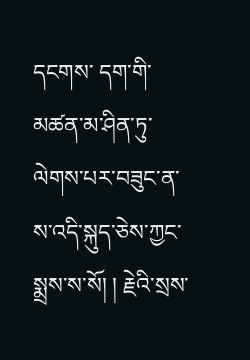དངགས་ དག་གི་མཚན་མ་ཤིན་ཏུ་ལེགས་པར་བཟུང་ན་ས་འདི་སྐུད་ཅེས་ཀྱང་སྨྲས་ས་སོ། ། རྗེའི་སྲས་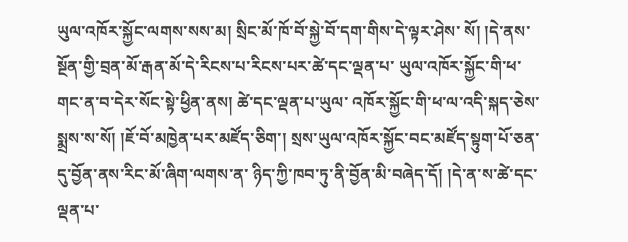ཡུལ་འཁོར་སྐྱོང་ལགས་སས་མ། སྲིང་མོ་ཁོ་བོ་སྐྱེ་བོ་དག་གིས་དེ་ལྟར་ཤེས་ སོ། །དེ་ནས་སྔོན་གྱི་བྲན་མོ་རྒན་མོ་དེ་རིངས་པ་རིངས་པར་ཚེ་དང་ལྡན་པ་ ཡུལ་འཁོར་སྐྱོང་གི་ཕ་གང་ན་བ་དེར་སོང་སྟེ་ཕྱིན་ནས། ཚེ་དང་ལྡན་པ་ཡུལ་ འཁོར་སྐྱོང་གི་ཕ་ལ་འདི་སྐད་ཅེས་སྨྲས་ས་སོ། །ཇོ་བོ་མཁྱེན་པར་མཛོད་ཅིག་། སྲས་ཡུལ་འཁོར་སྐྱོང་བང་མཛོད་སྟུག་པོ་ཅན་དུ་བྱོན་ནས་རིང་མོ་ཞིག་ལགས་ན་ ཉིད་ཀྱི་ཁབ་ཏུ་ནི་བྱོན་མི་བཞེད་དོ། །དེ་ན་ས་ཚེ་དང་ལྡན་པ་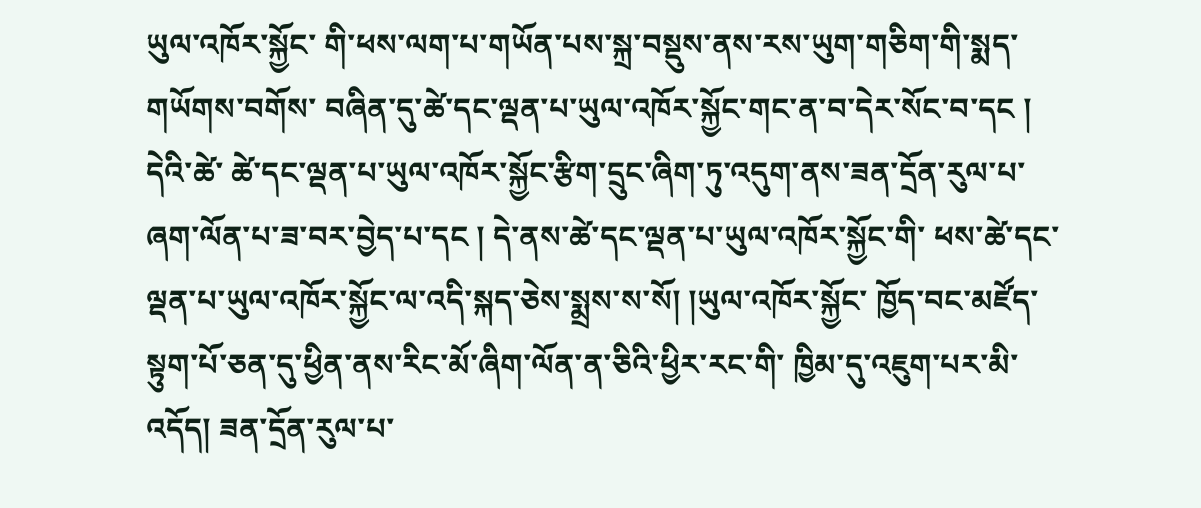ཡུལ་འཁོར་སྐྱོང་ གི་ཕས་ལག་པ་གཡོན་པས་སྐྲ་བསྡུས་ནས་རས་ཡུག་གཅིག་གི་སྨད་གཡོགས་བགོས་ བཞིན་དུ་ཚེ་དང་ལྡན་པ་ཡུལ་འཁོར་སྐྱོང་གང་ན་བ་དེར་སོང་བ་དང ། དེའི་ཚེ་ ཚེ་དང་ལྡན་པ་ཡུལ་འཁོར་སྐྱོང་རྩིག་དྲུང་ཞིག་ཏུ་འདུག་ནས་ཟན་དྲོན་རུལ་པ་ ཞག་ལོན་པ་ཟ་བར་བྱེད་པ་དང ། དེ་ནས་ཚེ་དང་ལྡན་པ་ཡུལ་འཁོར་སྐྱོང་གི་ ཕས་ཚེ་དང་ལྡན་པ་ཡུལ་འཁོར་སྐྱོང་ལ་འདི་སྐད་ཅེས་སྨྲས་ས་སོ། །ཡུལ་འཁོར་སྐྱོང་ ཁྱོད་བང་མཛོད་སྟུག་པོ་ཅན་དུ་ཕྱིན་ནས་རིང་མོ་ཞིག་ལོན་ན་ཅིའི་ཕྱིར་རང་གི་ ཁྱིམ་དུ་འཇུག་པར་མི་འདོད། ཟན་དྲོན་རུལ་པ་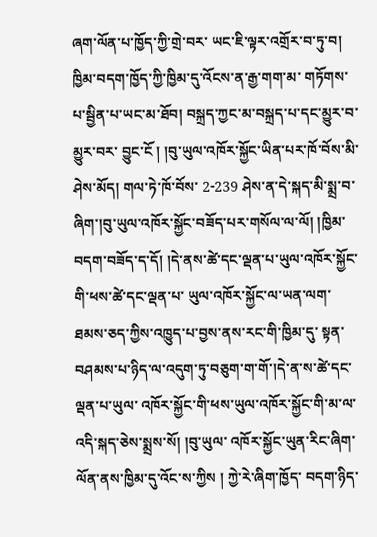ཞག་ལོན་པ་ཁྱོད་ཀྱི་གྲེ་བར་ ཡང་ཇི་ལྟར་འགྲོར་བ་ཏུ་བ། ཁྱིམ་བདག་ཁྱོད་ཀྱི་ཁྱིམ་དུ་འོངས་ན་རྒྱ་གག་མ་ གཏོགས་པ་སྦྱིན་པ་ཡང་མ་ཐོབ། བསྐྲད་ཀྱང་མ་བསྐྲད་པ་དང་མྱུར་བ་མྱུར་བར་ བྱུང་ངོ ། །བུ་ཡུལ་འཁོར་སྐྱོང་ཡིན་པར་ཁོ་བོས་མི་ཤེས་མོད། གལ་ཏེ་ཁོ་བོས་ 2-239 ཤེས་ན་དེ་སྐད་མི་སྨྲ་བ་ཞིག་།བུ་ཡུལ་འཁོར་སྐྱོང་བཟོད་པར་གསོལ་ལ་ལོ། །ཁྱིམ་ བདག་བཟོད་ད་དོ། །དེ་ནས་ཚེ་དང་ལྡན་པ་ཡུལ་འཁོར་སྐྱོང་གི་ཕས་ཚེ་དང་ལྡན་པ་ ཡུལ་འཁོར་སྐྱོང་ལ་ཡན་ལག་ཐམས་ཅད་ཀྱིས་འཁྱུད་པ་བྱས་ནས་རང་གི་ཁྱིམ་དུ་ སྟན་བཤམས་པ་ཉིད་ལ་འདུག་ཏུ་བཅུག་ག་གོ་།དེ་ན་ས་ཚེ་དང་ལྡན་པ་ཡུལ་ འཁོར་སྐྱོང་གི་ཕས་ཡུལ་འཁོར་སྐྱོང་གི་མ་ལ་འདི་སྐད་ཅེས་སྨྲས་སོ། །བུ་ཡུལ་ འཁོར་སྐྱོང་ཡུན་རིང་ཞིག་ལོན་ནས་ཁྱིམ་དུ་འོང་ས་ཀྱིས ། ཀྱེ་རེ་ཞིག་ཁྱོད་ བདག་ཉིད་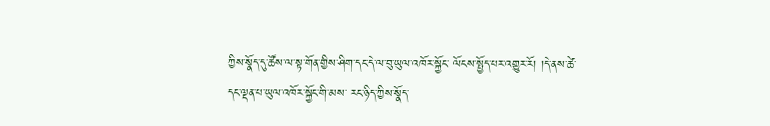ཀྱིས་སྣོད་དུ་ཚོས་ལ་སྟ་གོན་གྱིས་ཤིག་དང་དེ་ལ་བུ་ཡུལ་འཁོར་སྐྱོང་ ལོངས་སྤྱོད་པར་འགྱུར་རོ། །དེ་ནས་ཚེ་དང་ལྡན་པ་ཡུལ་འཁོར་སྐྱོང་གི་མས་ རང་ཉིད་ཀྱིས་སྣོད་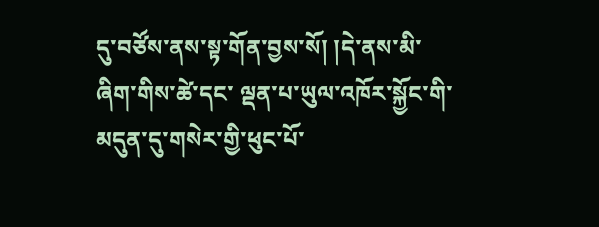དུ་བཙོས་ནས་སྟ་གོན་བྱས་སོ། །དེ་ནས་མི་ཞིག་གིས་ཚེ་དང་ ལྡན་པ་ཡུལ་འཁོར་སྐྱོང་གི་མདུན་དུ་གསེར་གྱི་ཕུང་པོ་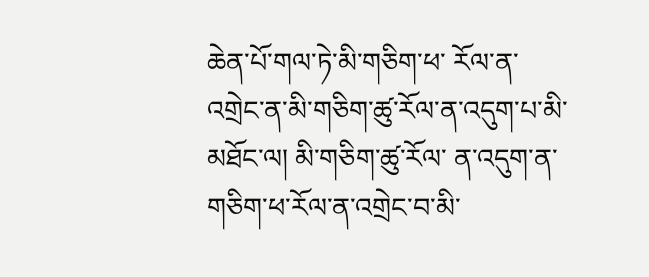ཆེན་པོ་གལ་ཏེ་མི་གཅིག་ཕ་ རོལ་ན་འགྲེང་ན་མི་གཅིག་ཚུ་རོལ་ན་འདུག་པ་མི་མཐོང་ལ། མི་གཅིག་ཚུ་རོལ་ ན་འདུག་ན་གཅིག་ཕ་རོལ་ན་འགྲེང་བ་མི་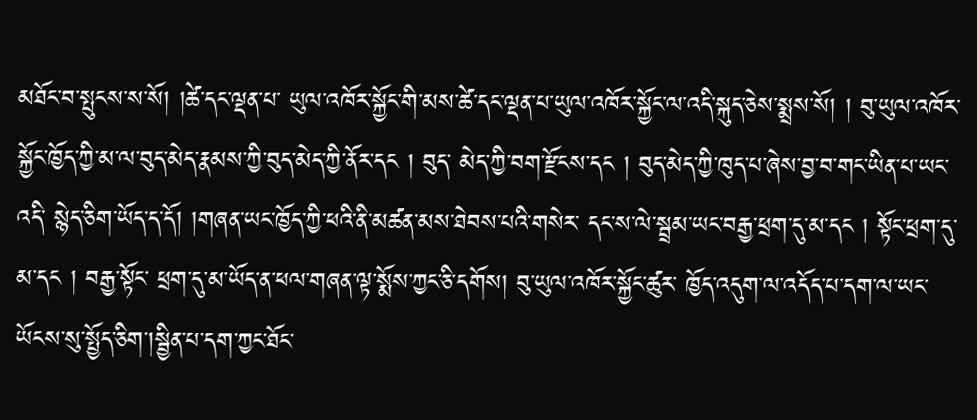མཐོང་བ་སྤུངས་ས་སོ། །ཚེ་དང་ལྡན་པ་ ཡུལ་འཁོར་སྐྱོང་གི་མས་ཚེ་དང་ལྡན་པ་ཡུལ་འཁོར་སྐྱོང་ལ་འདི་སྐུད་ཅེས་སྨྲས་སོ། ། བུ་ཡུལ་འཁོར་སྐྱོང་ཁྱོད་ཀྱི་མ་ལ་བུད་མེད་རྣམས་ཀྱི་བུད་མེད་ཀྱི་ནོར་དང ། བུད་ མེད་ཀྱི་བག་རྫོངས་དང ། བུད་མེད་ཀྱི་ཁུད་པ་ཞེས་བྱ་བ་གང་ཡིན་པ་ཡང་འདི་ སྙེད་ཅིག་ཡོད་ད་དོ། །གཞན་ཡང་ཁྱོད་ཀྱི་ཕའི་ནི་མཚན་མས་ཐེབས་པའི་གསེར་ དང་ས་ལེ་སྦྲམ་ཡང་བརྒྱ་ཕྲག་དུ་མ་དང ། སྟོང་ཕྲག་དུ་མ་དང ། བརྒྱ་སྟོང་ ཕྲག་དུ་མ་ཡོད་ན་ཕལ་གཞན་ལྟ་སྨོས་ཀྱང་ཅི་དགོས། བུ་ཡུལ་འཁོར་སྐྱོང་ཚུར་ ཁྱོད་འདུག་ལ་འདོད་པ་དག་ལ་ཡང་ཡོངས་སུ་སྤྱོད་ཅིག་།སྦྱིན་པ་དག་ཀྱང་ཐོང་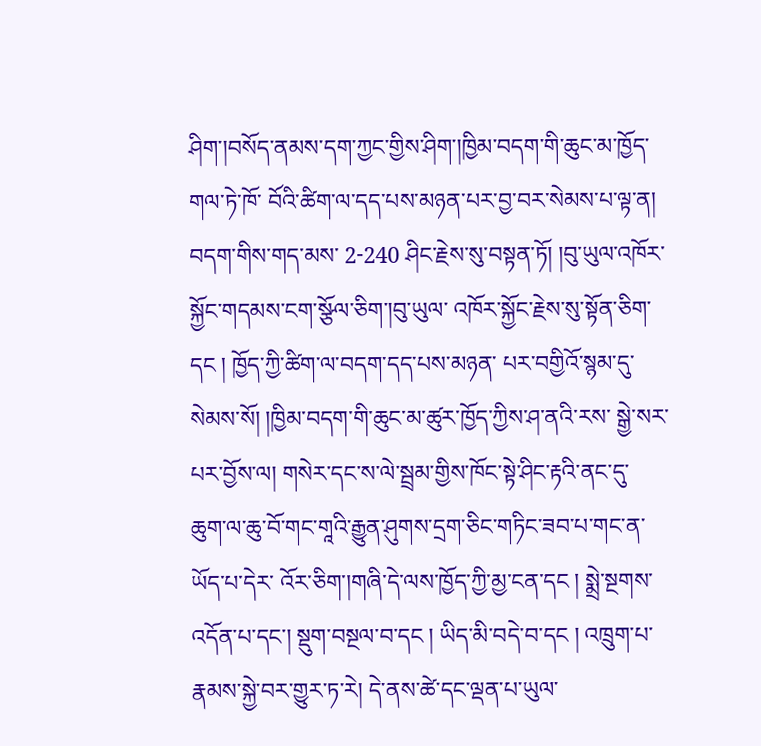ཤིག་།བསོད་ནམས་དག་ཀྱང་གྱིས་ཤིག་།ཁྱིམ་བདག་གི་ཆུང་མ་ཁྱོད་གལ་ཏེ་ཁོ་ བོའི་ཚིག་ལ་དད་པས་མཉན་པར་བྱ་བར་སེམས་པ་ལྟ་ན། བདག་གིས་གད་མས་ 2-240 ཤིང་རྗེས་སུ་བསྟན་ཏོ། །བུ་ཡུལ་འཁོར་སྐྱོང་གདམས་ངག་སྩོལ་ཅིག་།བུ་ཡུལ་ འཁོར་སྐྱོང་རྗེས་སུ་སྟོན་ཅིག་དང ། ཁྱོད་ཀྱི་ཚིག་ལ་བདག་དད་པས་མཉན་ པར་བགྱིའོ་སྙམ་དུ་སེམས་སོ། །ཁྱིམ་བདག་གི་ཆུང་མ་ཚུར་ཁྱོད་ཀྱིས་ཤ་ནའི་རས་ སྒྱེ་སར་པར་བྱོས་ལ། གསེར་དང་ས་ལེ་སྦྲམ་གྱིས་ཁོང་སྟེ་ཤིང་རྟའི་ནང་དུ་ ཆུག་ལ་ཆུ་བོ་གང་གཱའི་རྒྱུན་ཤུགས་དྲག་ཅིང་གཏིང་ཟབ་པ་གང་ན་ཡོད་པ་དེར་ འོར་ཅིག་།གཞི་དེ་ལས་ཁྱོད་ཀྱི་མྱ་ངན་དང ། སྨྲེ་སྔགས་འདོན་པ་དང་། སྡུག་བསྔལ་བ་དང ། ཡིད་མི་བདེ་བ་དང ། འཁྲུག་པ་རྣམས་སྐྱེ་བར་གྱུར་ཏ་རེ། དེ་ནས་ཚེ་དང་ལྡན་པ་ཡུལ་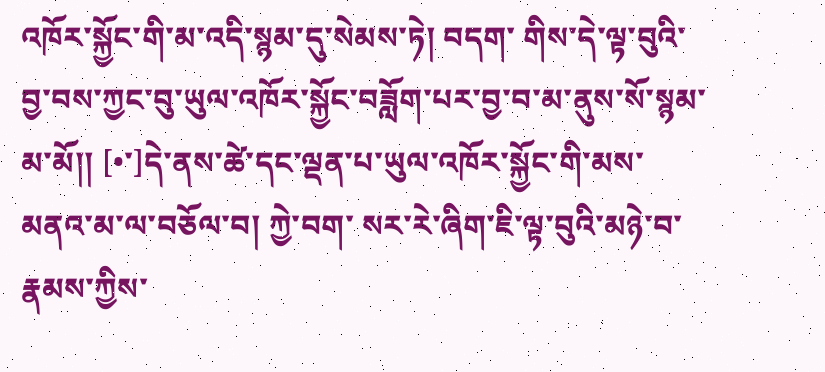འཁོར་སྐྱོང་གི་མ་འདི་སྙམ་དུ་སེམས་ཏེ། བདག་ གིས་དེ་ལྟ་བུའི་བྱ་བས་ཀྱང་བུ་ཡུལ་འཁོར་སྐྱོང་བཟློག་པར་བྱ་བ་མ་ནུས་སོ་སྙམ་མ་མོ།། [•་]དེ་ནས་ཚེ་དང་ལྡན་པ་ཡུལ་འཁོར་སྐྱོང་གི་མས་མནའ་མ་ལ་བཅོལ་བ། ཀྱེ་བག་ སར་རེ་ཞིག་ཇི་ལྟ་བུའི་མཉེ་བ་རྣམས་ཀྱིས་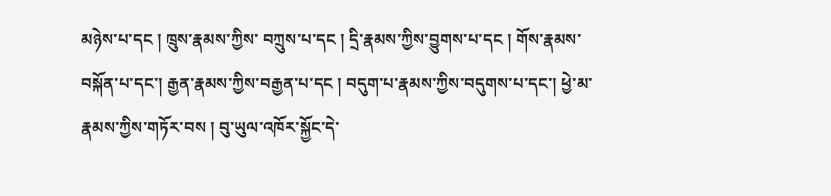མཉེས་པ་དང ། ཁྲུས་རྣམས་ཀྱིས་ བཀྲུས་པ་དང ། དྲི་རྣམས་ཀྱིས་བྱུགས་པ་དང ། གོས་རྣམས་བསྐོན་པ་དང་། རྒྱན་རྣམས་ཀྱིས་བརྒྱན་པ་དང ། བདུག་པ་རྣམས་ཀྱིས་བདུགས་པ་དང་། ཕྱེ་མ་རྣམས་ཀྱིས་གཏོར་བས ། བུ་ཡུལ་འཁོར་སྐྱོང་དེ་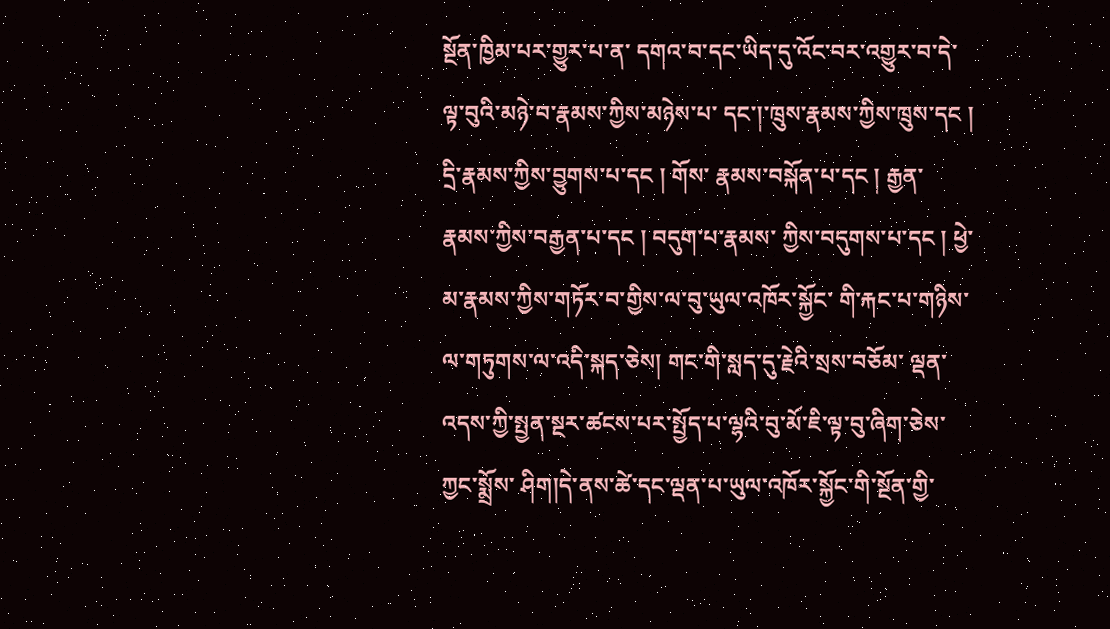སྔོན་ཁྱིམ་པར་གྱུར་པ་ན་ དགའ་བ་དང་ཡིད་དུ་འོང་བར་འགྱུར་བ་དེ་ལྟ་བུའི་མཉེ་བ་རྣམས་ཀྱིས་མཉེས་པ་ དང་།་ཁྲུས་རྣམས་ཀྱིས་ཁྲུས་དང ། དྲི་རྣམས་ཀྱིས་བྱུགས་པ་དང ། གོས་ རྣམས་བསྐོན་པ་དང ། རྒྱན་རྣམས་ཀྱིས་བརྒྱན་པ་དང ། བདུག་པ་རྣམས་ ཀྱིས་བདུགས་པ་དང ། ཕྱེ་མ་རྣམས་ཀྱིས་གཏོར་བ་གྱིས་ལ་བུ་ཡུལ་འཁོར་སྐྱོང་ གི་རྐང་པ་གཉིས་ལ་གཏུགས་ལ་འདི་སྐད་ཅེས། གང་གི་སླད་དུ་རྗེའི་སྲས་བཅོམ་ ལྡན་འདས་ཀྱི་སྤྱན་སྔར་ཚངས་པར་སྤྱོད་པ་ལྷའི་བུ་མོ་ཇི་ལྟ་བུ་ཞིག་ཅེས་ཀྱང་སྨྲོས་ ཤིག།དེ་ནས་ཚེ་དང་ལྡན་པ་ཡུལ་འཁོར་སྐྱོང་གི་སྔོན་གྱི་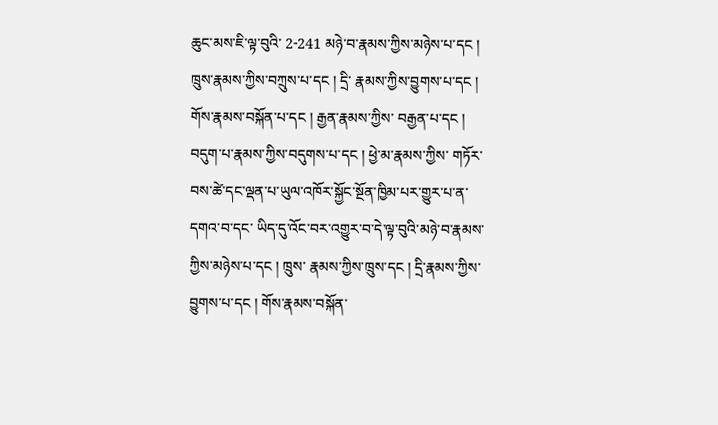ཆུང་མས་ཇི་ལྟ་བུའི་ 2-241 མཉེ་བ་རྣམས་ཀྱིས་མཉེས་པ་དང ། ཁྲུས་རྣམས་ཀྱིས་བཀྲུས་པ་དང ། དྲི་ རྣམས་ཀྱིས་བྱུགས་པ་དང ། གོས་རྣམས་བསྐོན་པ་དང ། རྒྱན་རྣམས་ཀྱིས་ བརྒྱན་པ་དང ། བདུག་པ་རྣམས་ཀྱིས་བདུགས་པ་དང ། ཕྱེ་མ་རྣམས་ཀྱིས་ གཏོར་བས་ཚེ་དང་ལྡན་པ་ཡུལ་འཁོར་སྐྱོང་སྔོན་ཁྱིམ་པར་གྱུར་པ་ན་དགའ་བ་དང་ ཡིད་དུ་འོང་བར་འགྱུར་བ་དེ་ལྟ་བུའི་མཉེ་བ་རྣམས་ཀྱིས་མཉེས་པ་དང ། ཁྲུས་ རྣམས་ཀྱིས་ཁྲུས་དང ། དྲི་རྣམས་ཀྱིས་བྱུགས་པ་དང ། གོས་རྣམས་བསྐོན་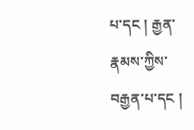པ་དང ། རྒྱན་རྣམས་ཀྱིས་བརྒྱན་པ་དང །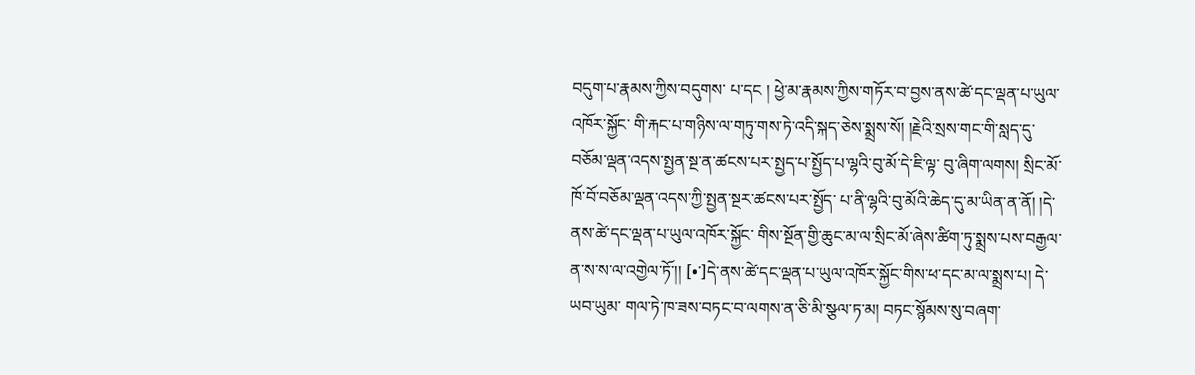བདུག་པ་རྣམས་ཀྱིས་བདུགས་ པ་དང ། ཕྱེ་མ་རྣམས་ཀྱིས་གཏོར་བ་བྱས་ནས་ཚེ་དང་ལྡན་པ་ཡུལ་འཁོར་སྐྱོང་ གི་རྐང་པ་གཉིས་ལ་གཏུ་གས་ཏེ་འདི་སྐད་ཅེས་སྨྲས་སོ། །རྗེའི་སྲས་གང་གི་སླད་དུ་ བཅོམ་ལྡན་འདས་སྤྱན་སྔ་ན་ཚངས་པར་སྤྱད་པ་སྤྱོད་པ་ལྷའི་བུ་མོ་དེ་ཇི་ལྟ་ བུ་ཞིག་ལགས། སྲིང་མོ་ཁོ་བོ་བཅོམ་ལྡན་འདས་ཀྱི་སྤྱན་སྔར་ཚངས་པར་སྤྱོད་ པ་ནི་ལྷའི་བུ་མོའི་ཆེད་དུ་མ་ཡིན་ན་ནོ། །དེ་ནས་ཚེ་དང་ལྡན་པ་ཡུལ་འཁོར་སྐྱོང་ གིས་སྔོན་གྱི་ཆུང་མ་ལ་སྲིང་མོ་ཞེས་ཚིག་ཏུ་སྨྲས་པས་བརྒྱལ་ན་ས་ས་ལ་འགྱེལ་ཏོ་།། [•་]དེ་ནས་ཚེ་དང་ལྡན་པ་ཡུལ་འཁོར་སྐྱོང་གིས་ཕ་དང་མ་ལ་སྨྲས་པ། དེ་ཡབ་ཡུམ་ གལ་ཏེ་ཁ་ཟས་བཏང་བ་ལགས་ན་ཅི་མི་སྩལ་ཏ་མ། བཏང་སྙོམས་སུ་བཞག་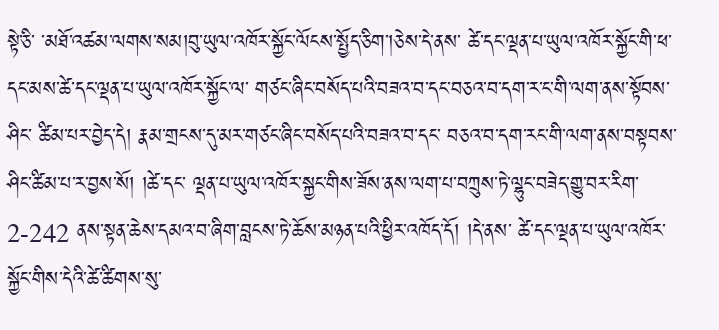སྟེ་ཅི་ ་མཐོ་འཚམ་ལགས་སམ།བུ་ཡུལ་འཁོར་སྐྱོང་ལོངས་སྤྱོད་ཅིག་།ཅེས་དེ་ནས་ ཚེ་དང་ལྡན་པ་ཡུལ་འཁོར་སྐྱོང་གི་ཕ་དང་མས་ཚེ་དང་ལྡན་པ་ཡུལ་འཁོར་སྐྱོང་ལ་ གཙང་ཞིང་བསོད་པའི་བཟའ་བ་དང་བཅའ་བ་དག་ར་ང་གི་ལག་ནས་སྟོབས་ཤིང་ ཚིམ་པར་བྱེད་དེ། རྣམ་གྲངས་དུ་མར་གཙང་ཞིང་བསོད་པའི་བཟའ་བ་དང་ བཅའ་བ་དག་རང་གི་ལག་ནས་བསྟབས་ཤིང་ཚིམ་པ་ར་བྱས་སོ། །ཚེ་དང་ ལྡན་པ་ཡུལ་འཁོར་སྐྱང་གིས་ཟོས་ནས་ལག་པ་བཀྲུས་ཏེ་ལྷུང་བཟེད་གྱུ་བར་རིག་ 2-242 ནས་སྟན་ཆེས་དམའ་བ་ཞིག་བླངས་ཏེ་ཆོས་མཉན་པའི་ཕྱིར་འཁོད་དོ། །དེ་ནས་ ཚེ་དང་ལྡན་པ་ཡུལ་འཁོར་སྐྱོང་གིས་དེའི་ཚེ་ཚིགས་སུ་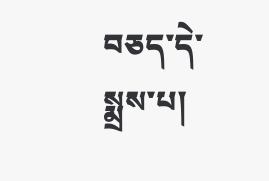བཅད་དེ་སྨྲས་པ།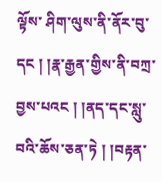ལྟོས་ ཤིག་ལུས་ནི་ནོར་བུ་དང ། །རྣ་རྒྱན་གྱིས་ནི་བཀྲ་བྱས་པའང ། །ནད་དང་སླུ་ བའི་ཆོས་ཅན་ཏེ ། །བརྟན་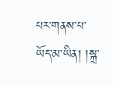པར་གནས་པ་ཡོད་མ་ཡིན། །སྐྲ་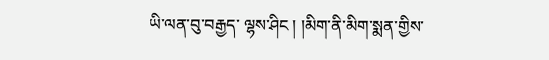ཡི་ལན་བུ་བརྒྱད་ ལྷས་ཤིང ། །མིག་ནི་མིག་སྨན་གྱིས་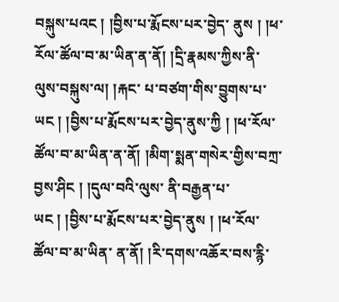བསྐུས་པའང ། །བྱིས་པ་རྨོངས་པར་བྱེད་ ནུས ། །ཕ་རོལ་ཚོལ་བ་མ་ཡིན་ན་ནོ། །དྲི་རྣམས་ཀྱིས་ནི་ལུས་བསྐུས་ལ། །རྐང་ པ་བཙག་གིས་བྱུགས་པ་ཡང ། །བྱིས་པ་རྨོངས་པར་བྱེད་ནུས་ཀྱི ། །ཕ་རོལ་ ཚོལ་བ་མ་ཡིན་ན་ནོ། །མིག་སྨན་གསེར་གྱིས་བཀྲ་བྱས་ཤིང ། །དུལ་བའི་ལུས་ ནི་བརྒྱན་པ་ཡང ། །བྱིས་པ་རྨོངས་པར་བྱེད་ནུས ། །ཕ་རོལ་ཚོལ་བ་མ་ཡིན་ ན་ནོ། །རི་དགས་འཆོར་བས་རྙི་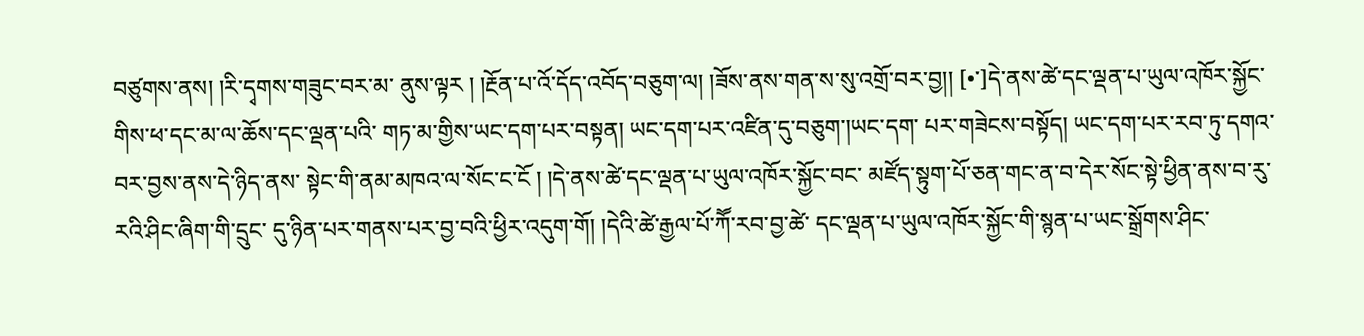བཙུགས་ནས། །རི་དྭགས་གཟུང་བར་མ་ ནུས་ལྟར ། །རྔོན་པ་འོ་དོད་འབོད་བཅུག་ལ། །ཟོས་ནས་གན་ས་སུ་འགྲོ་བར་བྱ།། [•་]དེ་ནས་ཚེ་དང་ལྡན་པ་ཡུལ་འཁོར་སྐྱོང་གིས་ཕ་དང་མ་ལ་ཆོས་དང་ལྡན་པའི་ གཏ་མ་གྱིས་ཡང་དག་པར་བསྟན། ཡང་དག་པར་འཛིན་དུ་བཅུག་།ཡང་དག་ པར་གཟེངས་བསྟོད། ཡང་དག་པར་རབ་ཏུ་དགའ་བར་བྱས་ནས་དེ་ཉིད་ནས་ སྟེང་གི་ནམ་མཁའ་ལ་སོང་ང་ངོ ། །དེ་ནས་ཚེ་དང་ལྡན་པ་ཡུལ་འཁོར་སྐྱོང་བང་ མཛོད་སྟུག་པོ་ཅན་གང་ན་བ་དེར་སོང་སྟེ་ཕྱིན་ནས་བ་རུ་རའི་ཤིང་ཞིག་གི་དྲུང་ དུ་ཉིན་པར་གནས་པར་བྱ་བའི་ཕྱིར་འདུག་གོ། །དེའི་ཚེ་རྒྱལ་པོ་ཀཽ་རབ་བྱ་ཚེ་ དང་ལྡན་པ་ཡུལ་འཁོར་སྐྱོང་གི་སྙན་པ་ཡང་སྒྲོགས་ཤིང་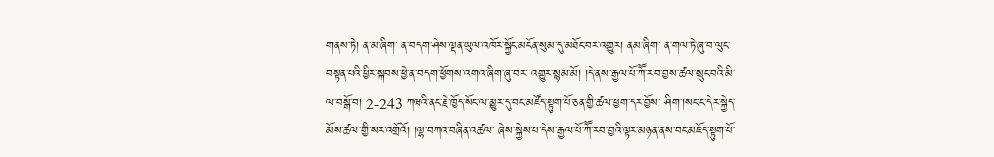གནས་ཏེ། ན་མ་ཞིག་ ན་བདག་ཤེས་ལྡན་ཡུལ་འཁོར་སྐྱོང་མངོན་སུམ་དུ་མཐོང་བར་འགྱུར། ནམ་ཞིག་ ན་གལ་ཏེ་ཞུ་བ་ལུང་བསྟན་པའི་ཕྱིར་སྐབས་ཕྱེ་ན་བདག་ཕྱོགས་འགའ་ཞིག་ཞུ་བར་ འགྱུར་སྙམ་མོ། །དེ་ནས་རྒྱལ་པོ་ཀཽ་རབ་བྱས་ཚལ་སྲུང་བའི་མི་ལ་བསྒོ་བ། 2-243 ཀཝའི་ནང་རྗེ་ཁྱོད་སོང་ལ་མྱུར་དུ་བང་མཛོད་སྟུག་པོ་ཅན་གྱི་ཚལ་ཕྱག་དར་བྱོས་ ཤིག་།སང་ང་དེར་སྐྱེད་མོས་ཚལ་གྱི་སར་འགྲོའོ། །ལྷ་བཀའ་བཞིན་འཚལ་ ཞེས་སྐྱེས་པ་དེས་རྒྱལ་པོ་ཀཽ་རབ་བྱའི་ལྟར་མཉན་ནས་བང་མཇོད་སྟུག་པོ་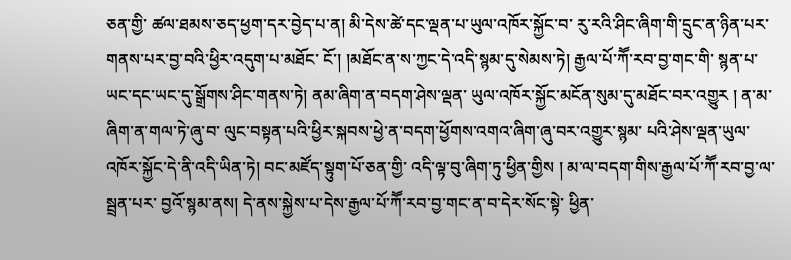ཅན་གྱི་ ཚལ་ཐམས་ཅད་ཕྱག་དར་བྱེད་པ་ན། མི་དེས་ཚེ་དང་ལྡན་པ་ཡུལ་འཁོར་སྐྱོང་བ་ རུ་རའི་ཤིང་ཞིག་གི་དྲུང་ན་ཉིན་པར་གནས་པར་བྱ་བའི་ཕྱིར་འདུག་པ་མཐོང་ ངོ་། །མཐོང་ན་ས་ཀྱང་དེ་འདི་སྙམ་དུ་སེམས་ཏེ། རྒྱལ་པོ་ཀཽ་རབ་བྱ་གང་གི་ སྙན་པ་ཡང་དང་ཡང་དུ་སྒྲོགས་ཤིང་གནས་ཏེ། ནམ་ཞིག་ན་བདག་ཤེས་ལྡན་ ཡུལ་འཁོར་སྐྱོང་མངོན་སུམ་དུ་མཐོང་བར་འགྱུར ། ན་མ་ཞིག་ན་གལ་ཏེ་ཞུ་བ་ ལུང་བསྟན་པའི་ཕྱིར་སྐབས་ཕྱེ་ན་བདག་ཕྱོགས་འགའ་ཞིག་ཞུ་བར་འགྱུར་སྙམ་ པའི་ཤེས་ལྡན་ཡུལ་འཁོར་སྐྱོང་དེ་ནི་འདི་ཡིན་ཏེ། བང་མཛོད་སྟུག་པོ་ཅན་གྱི་ འདི་ལྟ་བུ་ཞིག་ཏུ་ཕྱིན་གྱིས ། མ་ལ་བདག་གིས་རྒྱལ་པོ་ཀཽ་རབ་བྱ་ལ་སྦྲན་པར་ བྱའོ་སྙམ་ནས། དེ་ནས་སྐྱེས་པ་དེས་རྒྱལ་པོ་ཀཽ་རབ་བྱ་གང་ན་བ་དེར་སོང་སྟེ་ ཕྱིན་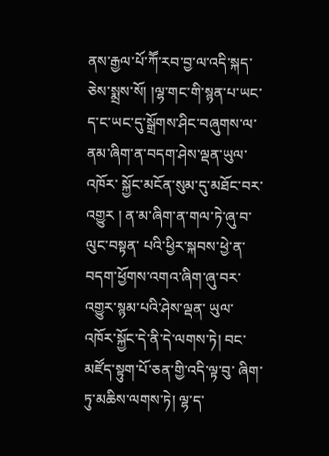ནས་རྒྱལ་པོ་ཀཽ་རབ་བྱ་ལ་འདི་སྐད་ཅེས་སྨྲས་སོ། །ལྷ་གང་གི་སྙན་པ་ཡང་ ད་ང་ཡང་དུ་སྒྲོགས་ཤིང་བཞུགས་ལ་ནམ་ཞིག་ན་བདག་ཤེས་ལྡན་ཡུལ་འཁོར་ སྐྱོང་མངོན་སུམ་དུ་མཐོང་བར་འགྱུར ། ན་མ་ཞིག་ན་གལ་ཏེ་ཞུ་བ་ལུང་བསྟན་ པའི་ཕྱིར་སྐབས་ཕྱེ་ན་བདག་ཕྱོགས་འགའ་ཞིག་ཞུ་བར་འགྱུར་སྙམ་པའི་ཤེས་ལྡན་ ཡུལ་འཁོར་སྐྱོང་དེ་ནི་དེ་ལགས་ཏེ། བང་མཛོད་སྟུག་པོ་ཅན་གྱི་འདི་ལྟ་བུ་ ཞིག་ཏུ་མཆིས་ལགས་ཏེ། ལྷ་ད་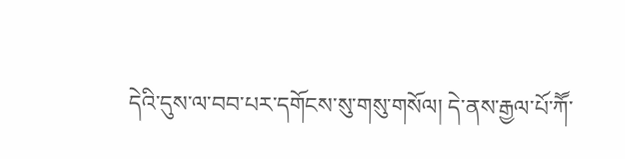དེའི་དུས་ལ་བབ་པར་དགོངས་སུ་གསུ་གསོལ། དེ་ནས་རྒྱལ་པོ་ཀཽ་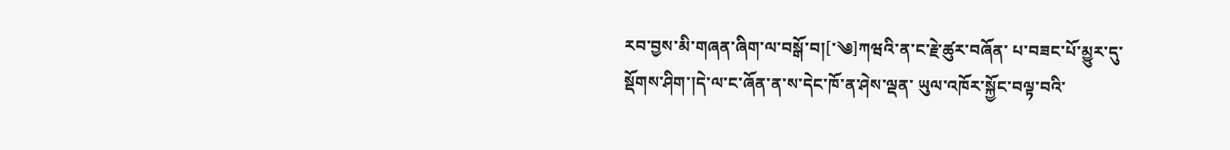རབ་བྱས་མི་གཞན་ཞིག་ལ་བསྒོ་བ།[་༄]ཀཝའི་ན་ང་རྗེ་ཚུར་བཞོན་ པ་བཟང་པོ་མྱུར་དུ་སྡོགས་ཤིག་།དེ་ལ་ང་ཞོན་ན་ས་དེང་ཁོ་ན་ཤེས་ལྡན་ ཡུལ་འཁོར་སྐྱོང་བལྟ་བའི་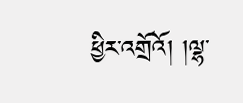ཕྱིར་འགྲོའོ། །ལྷ་